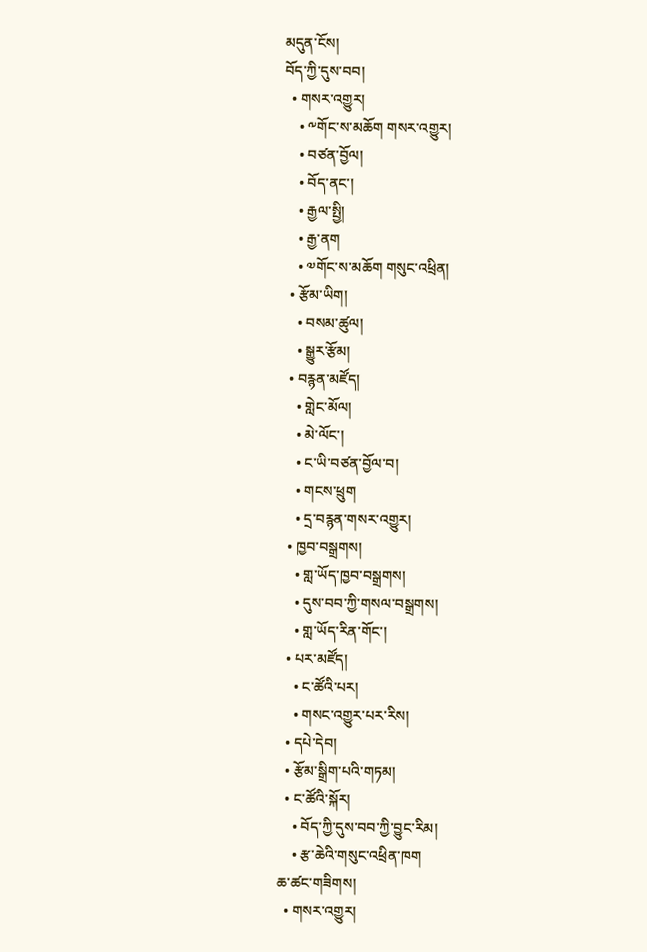མདུན་ངོས།
བོད་ཀྱི་དུས་བབ།
  • གསར་འགྱུར།
    • ༸གོང་ས་མཆོག གསར་འགྱུར།
    • བཙན་བྱོལ།
    • བོད་ནང་།
    • རྒྱལ་སྤྱི།
    • རྒྱ་ནག
    • ༧གོང་ས་མཆོག གསུང་འཕྲིན།
  • རྩོམ་ཡིག།
    • བསམ་ཚུལ།
    • སྒྱུར་རྩོམ།
  • བརྙན་མཛོད།
    • གླེང་མོལ།
    • མེ་ལོང་།
    • ང་ཡི་བཙན་བྱོལ་བ།
    • གངས་ཕྲུག
    • དྲ་བརྙན་གསར་འགྱུར།
  • ཁྱབ་བསྒྲགས།
    • གླ་ཡོད་ཁྱབ་བསྒྲགས།
    • དུས་བབ་ཀྱི་གསལ་བསྒྲགས།
    • གླ་ཡོད་རིན་གོང་།
  • པར་མཛོད།
    • ང་ཚོའི་པར།
    • གསང་འགྱུར་པར་རིས།
  • དཔེ་དེབ།
  • རྩོམ་སྒྲིག་པའི་གཏམ།
  • ང་ཚོའི་སྐོར།
    • བོད་ཀྱི་དུས་བབ་ཀྱི་བྱུང་རིམ།
    • རྩ་ཆེའི་གསུང་འཕྲིན་ཁག
ཆ་ཚང་གཟིགས།
  • གསར་འགྱུར།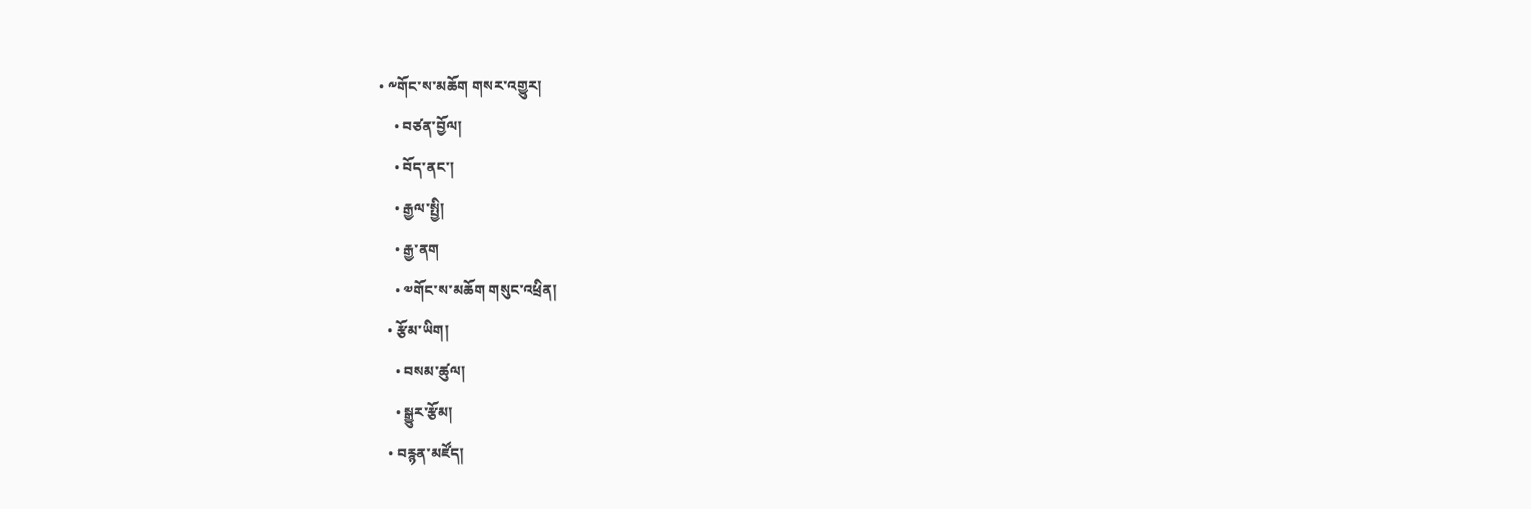• ༸གོང་ས་མཆོག གསར་འགྱུར།
    • བཙན་བྱོལ།
    • བོད་ནང་།
    • རྒྱལ་སྤྱི།
    • རྒྱ་ནག
    • ༧གོང་ས་མཆོག གསུང་འཕྲིན།
  • རྩོམ་ཡིག།
    • བསམ་ཚུལ།
    • སྒྱུར་རྩོམ།
  • བརྙན་མཛོད།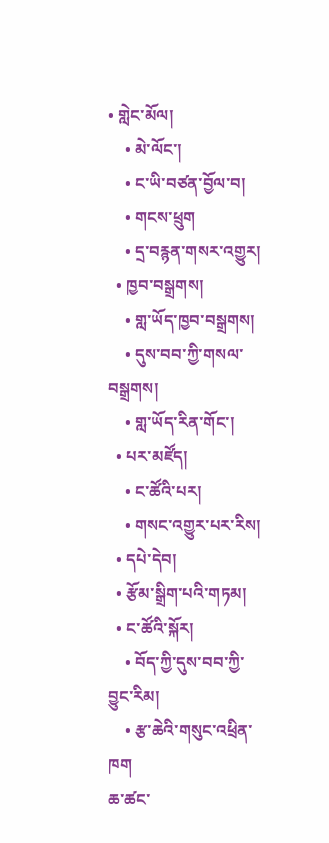• གླེང་མོལ།
    • མེ་ལོང་།
    • ང་ཡི་བཙན་བྱོལ་བ།
    • གངས་ཕྲུག
    • དྲ་བརྙན་གསར་འགྱུར།
  • ཁྱབ་བསྒྲགས།
    • གླ་ཡོད་ཁྱབ་བསྒྲགས།
    • དུས་བབ་ཀྱི་གསལ་བསྒྲགས།
    • གླ་ཡོད་རིན་གོང་།
  • པར་མཛོད།
    • ང་ཚོའི་པར།
    • གསང་འགྱུར་པར་རིས།
  • དཔེ་དེབ།
  • རྩོམ་སྒྲིག་པའི་གཏམ།
  • ང་ཚོའི་སྐོར།
    • བོད་ཀྱི་དུས་བབ་ཀྱི་བྱུང་རིམ།
    • རྩ་ཆེའི་གསུང་འཕྲིན་ཁག
ཆ་ཚང་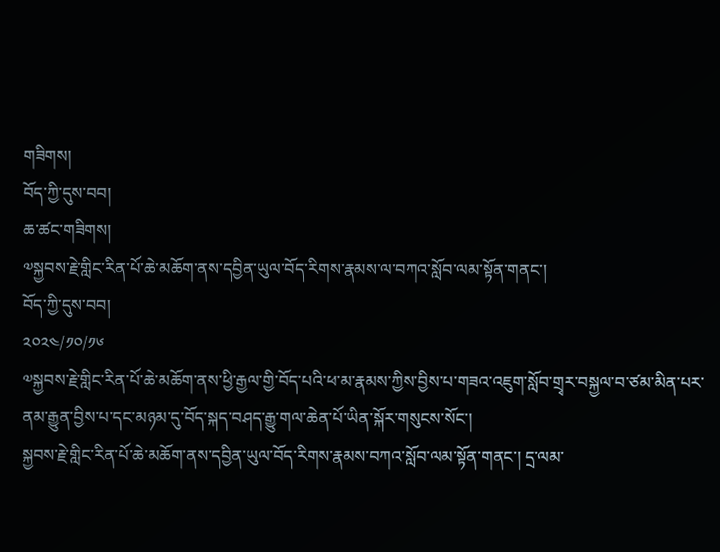གཟིགས།
བོད་ཀྱི་དུས་བབ།
ཆ་ཚང་གཟིགས།
༧སྐྱབས་རྗེ་གླིང་རིན་པོ་ཆེ་མཆོག་ནས་དབྱིན་ཡུལ་བོད་རིགས་རྣམས་ལ་བཀའ་སློབ་ལམ་སྟོན་གནང་།
བོད་ཀྱི་དུས་བབ།
༢༠༢༤/༡༠/༡༦
༧སྐྱབས་རྗེ་གླིང་རིན་པོ་ཆེ་མཆོག་ནས་ཕྱི་རྒྱལ་གྱི་བོད་པའི་ཕ་མ་རྣམས་ཀྱིས་བྱིས་པ་གཟའ་འཇུག་སློབ་གྲྭར་བསྐྱལ་བ་ཙམ་མིན་པར་ནམ་རྒྱུན་བྱིས་པ་དང་མཉམ་དུ་བོད་སྐད་བཤད་རྒྱུ་གལ་ཆེན་པོ་ཡིན་སྐོར་གསུངས་སོང་།
སྐྱབས་རྗེ་གླིང་རིན་པོ་ཆེ་མཆོག་ནས་དབྱིན་ཡུལ་བོད་རིགས་རྣམས་བཀའ་སློབ་ལམ་སྟོན་གནང་། དྲ་ལམ་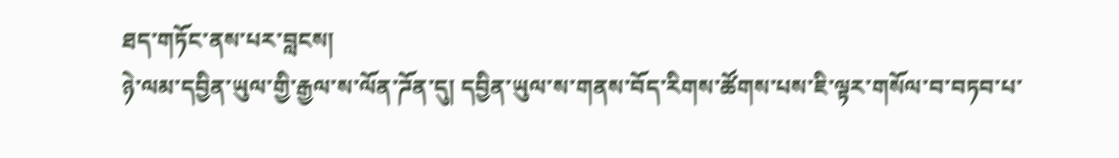ཐད་གཏོང་ནས་པར་བླངས།
ཉེ་ལམ་དབྱིན་ཡུལ་གྱི་རྒྱལ་ས་ལོན་ཌོན་དུ། དབྱིན་ཡུལ་ས་གནས་བོད་རིགས་ཚོགས་པས་ཇི་ལྟར་གསོལ་བ་བཏབ་པ་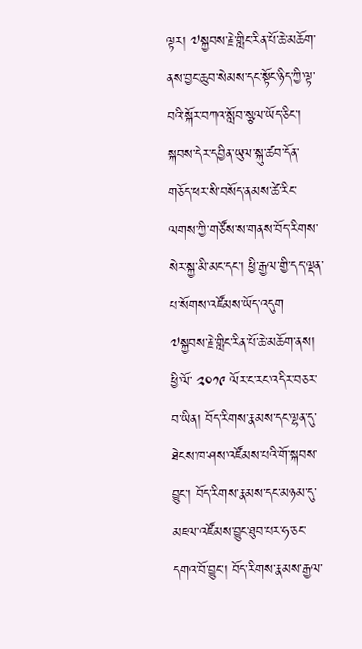ལྟར། ༧སྐྱབས་རྗེ་གླིང་རིན་པོ་ཆེ་མཆོག་ནས་བྱང་ཆུབ་སེམས་དང་སྟོང་ཉིད་ཀྱི་ལྟ་བའི་སྐོར་བཀའ་སློབ་སྩལ་ཡོད་ཅིང་། སྐབས་དེར་དབྱིན་ཡུལ་སྐུ་ཚབ་དོན་གཅོད་ཕར་སི་བསོད་ནམས་ཚེ་རིང་ལགས་ཀྱི་གཙོས་ས་གནས་བོད་རིགས་སེར་སྐྱ་མི་མང་དང་། ཕྱི་རྒྱལ་གྱི་དད་ལྡན་པ་སོགས་འཛོམས་ཡོད་འདུག
༧སྐྱབས་རྗེ་གླིང་རིན་པོ་ཆེ་མཆོག་ནས། ཕྱི་ལོ་ ༢༠༡༩ ལོར་ང་རང་འདིར་བཅར་བ་ཡིན། བོད་རིགས་རྣམས་དང་ལྷན་དུ་ཐེངས་ཁ་ཤས་འཛོམས་པའི་གོ་སྐབས་བྱུང་། བོད་རིགས་རྣམས་དང་མཉམ་དུ་མཇལ་འཛོམས་བྱུང་ཐུབ་པར་ཧ་ཅང་དགའ་བོ་བྱུང་། བོད་རིགས་རྣམས་རྒྱལ་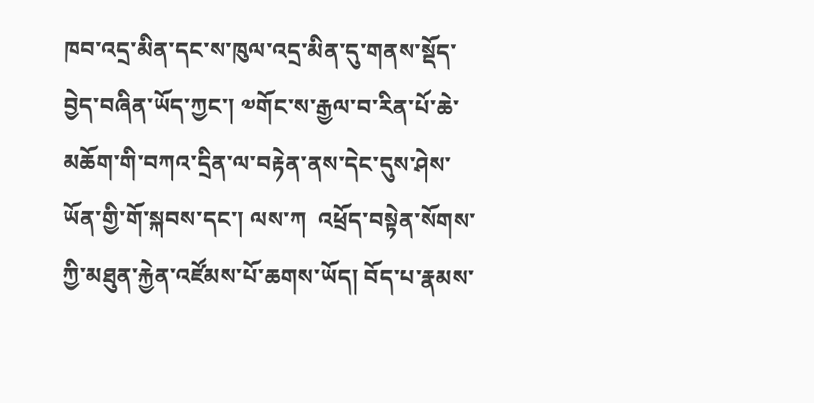ཁབ་འདྲ་མིན་དང་ས་ཁུལ་འདྲ་མིན་དུ་གནས་སྡོད་བྱེད་བཞིན་ཡོད་ཀྱང་། ༧གོང་ས་རྒྱལ་བ་རིན་པོ་ཆེ་མཆོག་གི་བཀའ་དྲིན་ལ་བརྟེན་ནས་དེང་དུས་ཤེས་ཡོན་གྱི་གོ་སྐབས་དང་། ལས་ཀ  འཕྲོད་བསྟེན་སོགས་ཀྱི་མཐུན་རྐྱེན་འཛོམས་པོ་ཆགས་ཡོད། བོད་པ་རྣམས་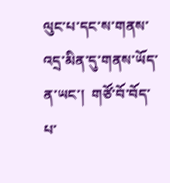ལུང་པ་དང་ས་གནས་འདྲ་མིན་དུ་གནས་ཡོད་ན་ཡང་།  གཙོ་བོ་བོད་པ་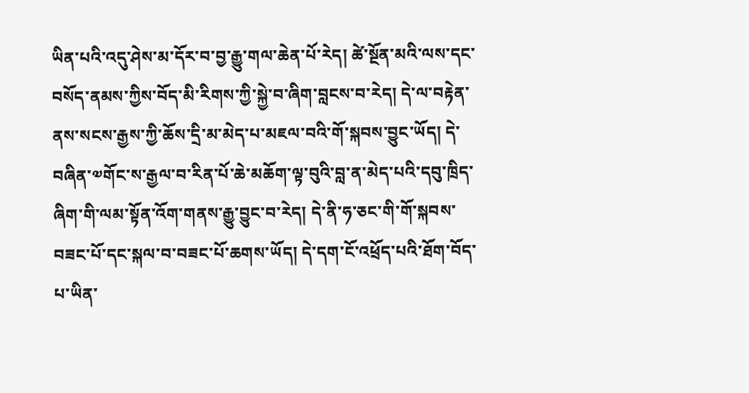ཡིན་པའི་འདུ་ཤེས་མ་དོར་བ་བྱ་རྒྱུ་གལ་ཆེན་པོ་རེད། ཚེ་སྔོན་མའི་ལས་དང་བསོད་ནམས་ཀྱིས་བོད་མི་རིགས་ཀྱི་སྐྱེ་བ་ཞིག་བླངས་བ་རེད། དེ་ལ་བརྟེན་ནས་སངས་རྒྱས་ཀྱི་ཆོས་དྲི་མ་མེད་པ་མཇལ་བའི་གོ་སྐབས་བྱུང་ཡོད། དེ་བཞིན་༧གོང་ས་རྒྱལ་བ་རིན་པོ་ཆེ་མཆོག་ལྟ་བུའི་བླ་ན་མེད་པའི་དབུ་ཁྲིད་ཞིག་གི་ལམ་སྟོན་འོག་གནས་རྒྱུ་བྱུང་བ་རེད། དེ་ནི་ཧ་ཅང་གི་གོ་སྐབས་བཟང་པོ་དང་སྐལ་བ་བཟང་པོ་ཆགས་ཡོད། དེ་དག་ངོ་འཕྲོད་པའི་ཐོག་བོད་པ་ཡིན་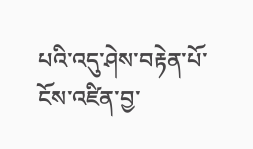པའི་འདུ་ཤེས་བརྟེན་པོ་ངོས་འཛིན་བྱ་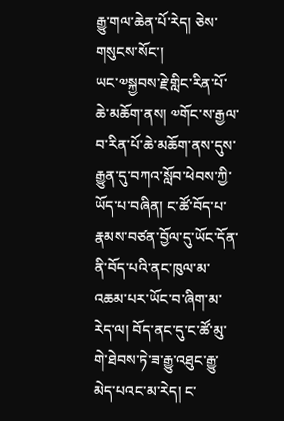རྒྱུ་གལ་ཆེན་པོ་རེད། ཅེས་གསུངས་སོང་།
ཡང་༧སྐྱབས་རྗེ་གླིང་རིན་པོ་ཆེ་མཆོག་ནས། ༧གོང་ས་རྒྱལ་བ་རིན་པོ་ཆེ་མཆོག་ནས་དུས་རྒྱུན་དུ་བཀའ་སློབ་ཕེབས་ཀྱི་ཡོད་པ་བཞིན། ང་ཚོ་བོད་པ་རྣམས་བཙན་བྱོལ་དུ་ཡོང་དོན་ནི་བོད་པའི་ནང་ཁུལ་མ་འཆམ་པར་ཡོང་བ་ཞིག་མ་རེད་ལ། བོད་ནང་དུ་ང་ཚོ་མུ་གེ་ཐེབས་ཏེ་ཟ་རྒྱུ་འཐུང་རྒྱུ་མེད་པའང་མ་རེད། ང་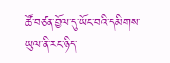ཚོ་བཙན་བྱོལ་དུ་ཡོང་བའི་དམིགས་ཡུལ་ནི་རང་ཉིད་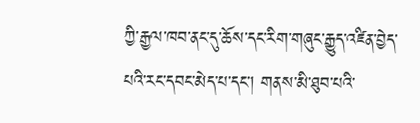ཀྱི་རྒྱལ་ཁབ་ནང་དུ་ཆོས་དང་རིག་གཞུང་རྒྱུད་འཛིན་བྱེད་པའི་རང་དབང་མེད་པ་དང་། གནས་མི་ཐུབ་པའི་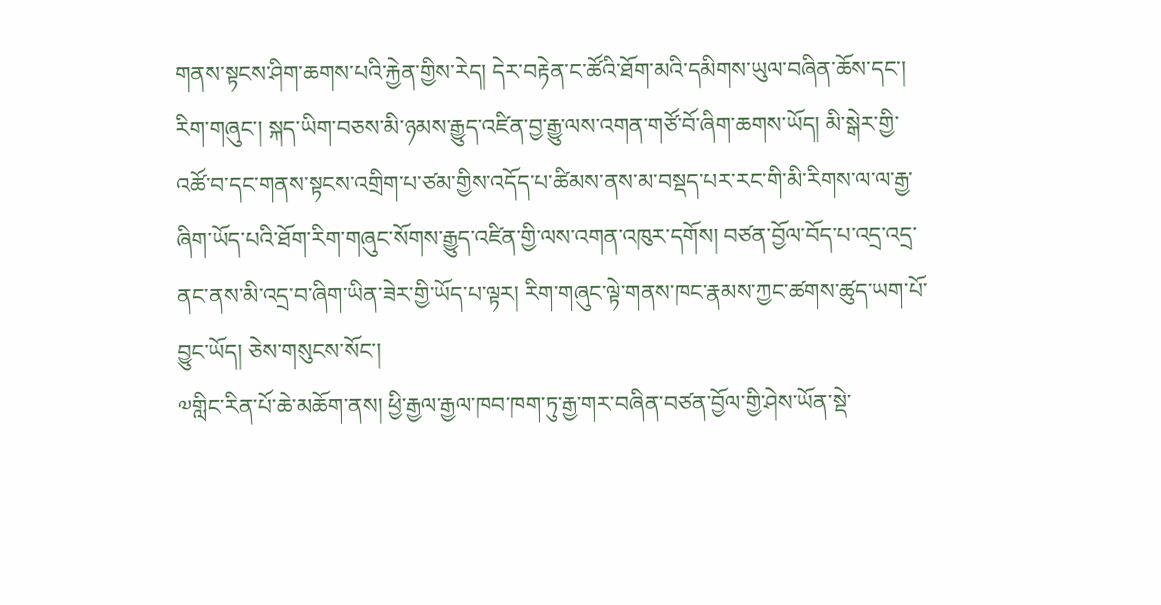གནས་སྟངས་ཤིག་ཆགས་པའི་རྐྱེན་གྱིས་རེད། དེར་བརྟེན་ང་ཚོའི་ཐོག་མའི་དམིགས་ཡུལ་བཞིན་ཆོས་དང་། རིག་གཞུང་། སྐད་ཡིག་བཅས་མི་ཉམས་རྒྱུད་འཛིན་བྱ་རྒྱུ་ལས་འགན་གཙོ་བོ་ཞིག་ཆགས་ཡོད། མི་སྒེར་གྱི་འཚོ་བ་དང་གནས་སྟངས་འགྲིག་པ་ཙམ་གྱིས་འདོད་པ་ཚིམས་ནས་མ་བསྡད་པར་རང་གི་མི་རིགས་ལ་ལ་རྒྱ་ཞིག་ཡོད་པའི་ཐོག་རིག་གཞུང་སོགས་རྒྱུད་འཛིན་གྱི་ལས་འགན་འཁུར་དགོས། བཙན་བྱོལ་བོད་པ་འདྲ་འདྲ་ནང་ནས་མི་འདྲ་བ་ཞིག་ཡིན་ཟེར་གྱི་ཡོད་པ་ལྟར། རིག་གཞུང་ལྟེ་གནས་ཁང་རྣམས་ཀྱང་ཚགས་ཚུད་ཡག་པོ་བྱུང་ཡོད། ཅེས་གསུངས་སོང་།
༧གླིང་རིན་པོ་ཆེ་མཆོག་ནས། ཕྱི་རྒྱལ་རྒྱལ་ཁབ་ཁག་ཏུ་རྒྱ་གར་བཞིན་བཙན་བྱོལ་གྱི་ཤེས་ཡོན་སྡེ་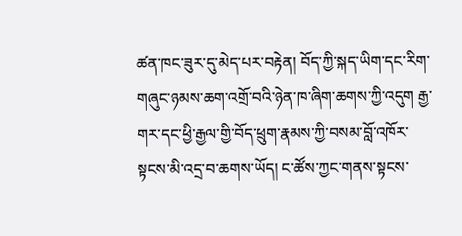ཚན་ཁང་ཟུར་དུ་མེད་པར་བརྟེན། བོད་ཀྱི་སྐད་ཡིག་དང་རིག་གཞུང་ཉམས་ཆག་འགྲོ་བའི་ཉེན་ཁ་ཞིག་ཆགས་ཀྱི་འདུག རྒྱ་གར་དང་ཕྱི་རྒྱལ་གྱི་བོད་ཕྲུག་རྣམས་ཀྱི་བསམ་བློ་འཁོར་སྟངས་མི་འདྲ་བ་ཆགས་ཡོད། ང་ཚོས་ཀྱང་གནས་སྟངས་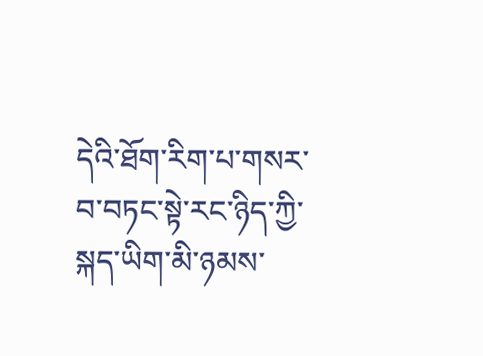དེའི་ཐོག་རིག་པ་གསར་བ་བཏང་སྟེ་རང་ཉིད་ཀྱི་སྐད་ཡིག་མི་ཉམས་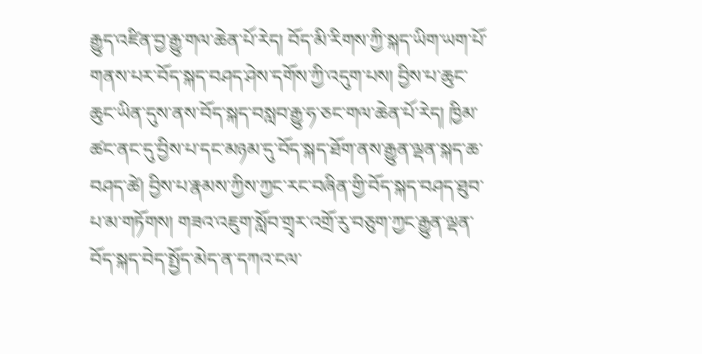རྒྱུད་འཛིན་བྱ་རྒྱུ་གལ་ཆེན་པོ་རེད། བོད་མི་རིགས་ཀྱི་སྐད་ཡིག་ཡག་པོ་གནས་པར་བོད་སྐད་བཤད་ཤེས་དགོས་ཀྱི་འདུག་པས། བྱིས་པ་ཆུང་ཆུང་ཡིན་དུས་ནས་བོད་སྐད་བསླབ་རྒྱུ་ཧ་ཅང་གལ་ཆེན་པོ་རེད། ཁྱིམ་ཚང་ནང་དུ་བྱིས་པ་དང་མཉམ་དུ་བོད་སྐད་ཐོག་ནས་རྒྱུན་ལྡན་སྐད་ཆ་བཤད་ཚེ། བྱིས་པ་རྣམས་ཀྱིས་ཀྱང་རང་བཞིན་གྱི་བོད་སྐད་བཤད་ཐུབ་པ་མ་གཏོགས། གཟའ་འཇུག་སློབ་གྲྭར་འགྲོ་རུ་བཅུག་ཀྱང་རྒྱུན་ལྡན་བོད་སྐད་བེད་སྤྱོད་མེད་ན་དཀའ་ངལ་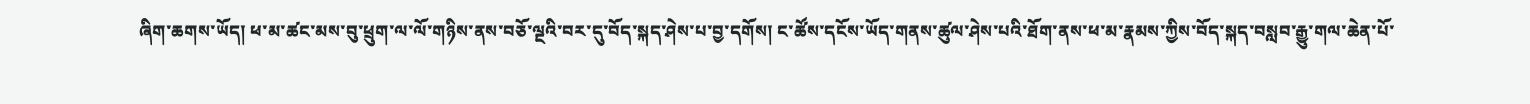ཞིག་ཆགས་ཡོད། ཕ་མ་ཚང་མས་བུ་ཕྲུག་ལ་ལོ་གཉིས་ནས་བཅོ་ལྔའི་བར་དུ་བོད་སྐད་ཤེས་པ་བྱ་དགོས། ང་ཚོས་དངོས་ཡོད་གནས་ཚུལ་ཤེས་པའི་ཐོག་ནས་ཕ་མ་རྣམས་ཀྱིས་བོད་སྐད་བསླབ་རྒྱུ་གལ་ཆེན་པོ་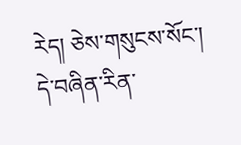རེད། ཅེས་གསུངས་སོང་།
དེ་བཞིན་རིན་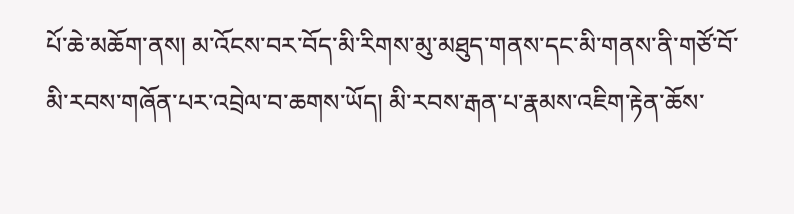པོ་ཆེ་མཆོག་ནས། མ་འོངས་བར་བོད་མི་རིགས་མུ་མཐུད་གནས་དང་མི་གནས་ནི་གཙོ་བོ་མི་རབས་གཞོན་པར་འབྲེལ་བ་ཆགས་ཡོད། མི་རབས་རྒན་པ་རྣམས་འཇིག་རྟེན་ཆོས་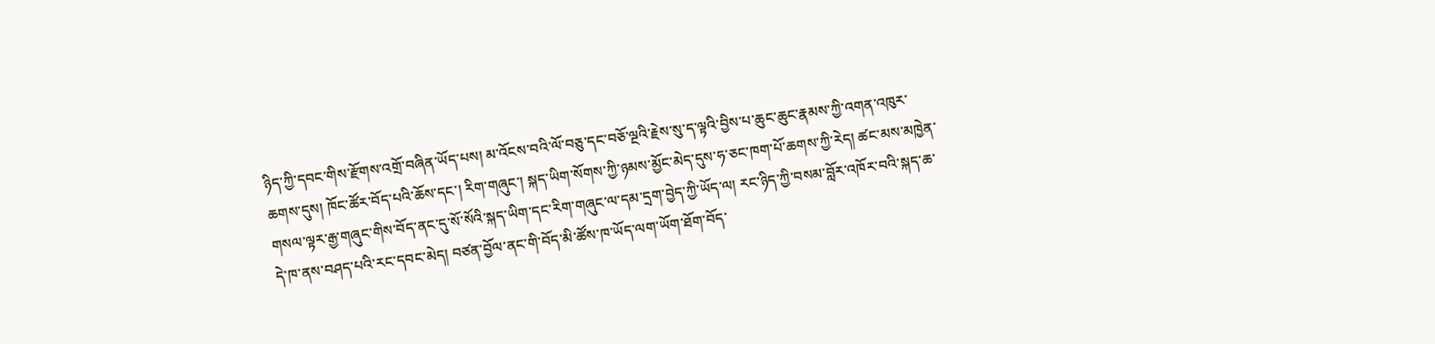ཉིད་ཀྱི་དབང་གིས་རྫོགས་འགྲོ་བཞིན་ཡོད་པས། མ་འོངས་བའི་ལོ་བཅུ་དང་བཅོ་ལྔའི་རྗེས་སུ་ད་ལྟའི་བྱིས་པ་ཆུང་ཆུང་རྣམས་ཀྱི་འགན་འཁུར་ཆགས་དུས། ཁོང་ཚོར་བོད་པའི་ཆོས་དང་། རིག་གཞུང་། སྐད་ཡིག་སོགས་ཀྱི་ཉམས་མྱོང་མེད་དུས་ཧ་ཅང་ཁག་པོ་ཆགས་ཀྱི་རེད། ཚང་མས་མཁྱེན་གསལ་ལྟར་རྒྱ་གཞུང་གིས་བོད་ནང་དུ་སོ་སོའི་སྐད་ཡིག་དང་རིག་གཞུང་ལ་དམ་དྲག་བྱེད་ཀྱི་ཡོད་ལ། རང་ཉིད་ཀྱི་བསམ་བློར་འཁོར་བའི་སྐད་ཆ་དེ་ཁ་ནས་བཤད་པའི་རང་དབང་མེད། བཙན་བྱོལ་ནང་གི་བོད་མི་ཚོས་ཁ་ཡོད་ལག་ཡོག་ཐོག་བོད་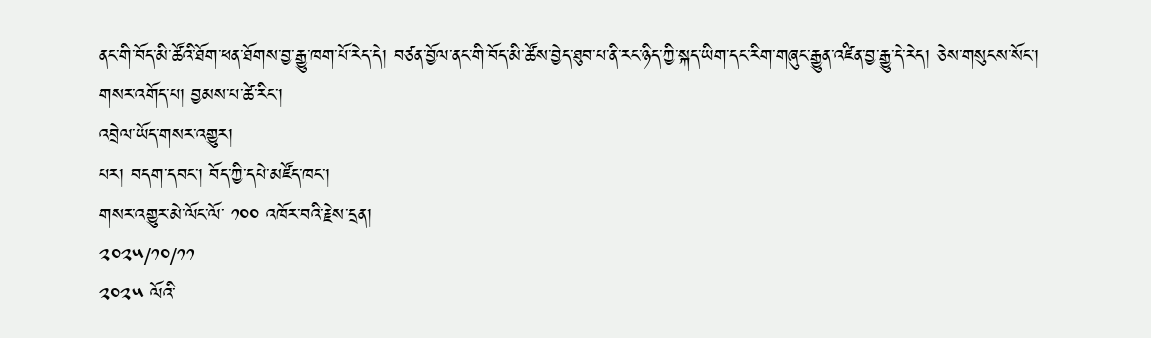ནང་གི་བོད་མི་ཚོའི་ཐོག་ཕན་ཐོགས་བྱ་རྒྱུ་ཁག་པོ་རེད་དེ། བཙན་བྱོལ་ནང་གི་བོད་མི་ཚོས་བྱེད་ཐུབ་པ་ནི་རང་ཉིད་ཀྱི་སྐད་ཡིག་དང་རིག་གཞུང་རྒྱུན་འཛིན་བྱ་རྒྱུ་དེ་རེད། ཅེས་གསུངས་སོང་།
གསར་འགོད་པ། བྱམས་པ་ཚེ་རིང་།
འབྲེལ་ཡོད་གསར་འགྱུར།
པར། བདག་དབང་། བོད་ཀྱི་དཔེ་མཛོད་ཁང་།
གསར་འགྱུར་མེ་ལོང་ལོ་ ༡༠༠ འཁོར་བའི་རྗེས་དྲན།
༢༠༢༥/༡༠/༡༡
༢༠༢༥ ལོའི་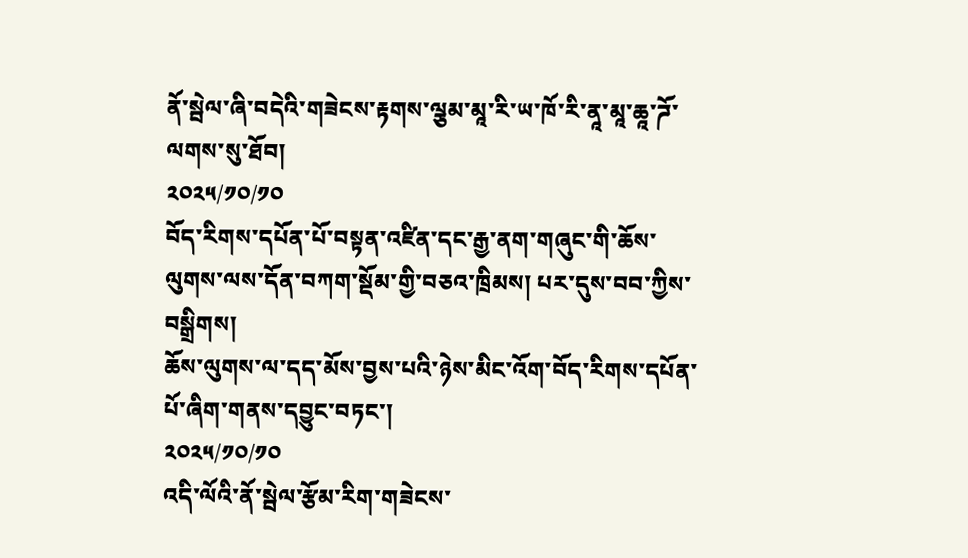ནོ་སྦེལ་ཞི་བདེའི་གཟེངས་རྟགས་ལྕམ་མཱ་རི་ཡ་ཁོ་རི་ནཱ་མཱ་ཆཱ་ཌོ་ལགས་སུ་ཐོབ།
༢༠༢༥/༡༠/༡༠
བོད་རིགས་དཔོན་པོ་བསྟན་འཛིན་དང་རྒྱ་ནག་གཞུང་གི་ཆོས་ལུགས་ལས་དོན་བཀག་སྡོམ་གྱི་བཅའ་ཁྲིམས། པར་དུས་བབ་ཀྱིས་བསྒྲིགས།
ཆོས་ལུགས་ལ་དད་མོས་བྱས་པའི་ཉེས་མིང་འོག་བོད་རིགས་དཔོན་པོ་ཞིག་གནས་དབྱུང་བཏང་།
༢༠༢༥/༡༠/༡༠
འདི་ལོའི་ནོ་སྦེལ་རྩོམ་རིག་གཟེངས་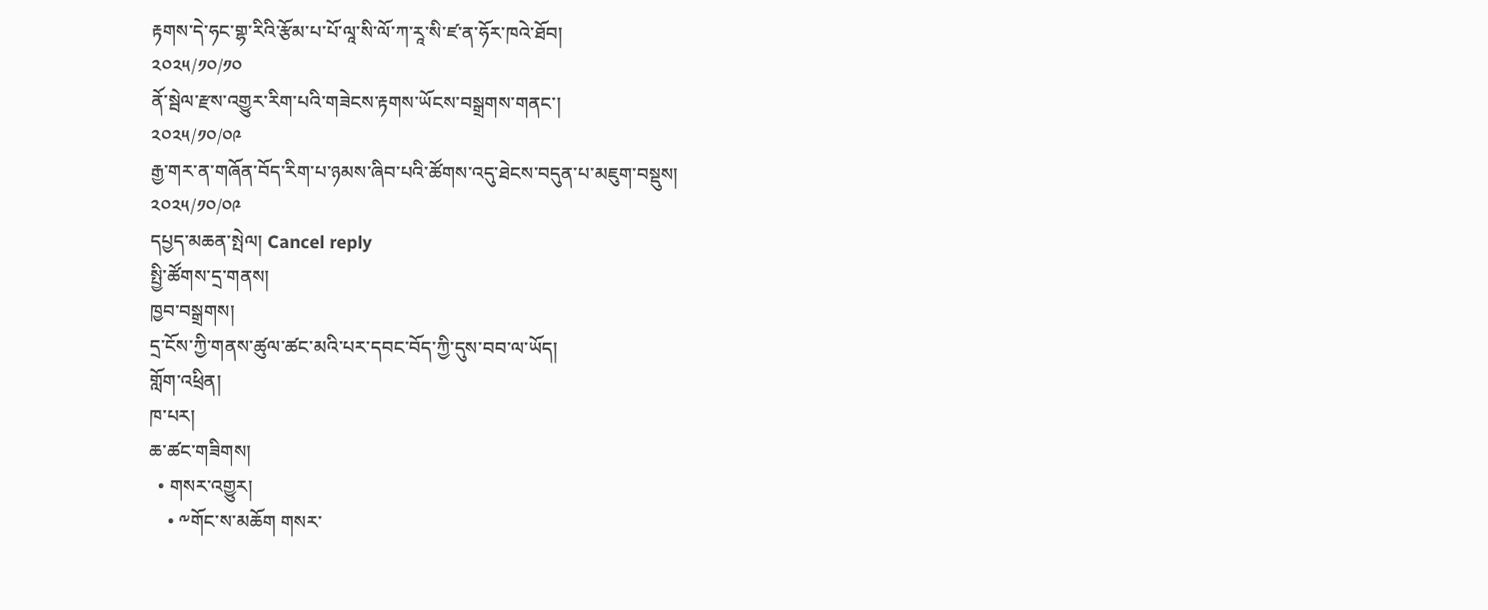རྟགས་དེ་ཧང་གྷ་རིའི་རྩོམ་པ་པོ་ལཱ་སི་ལོ་ཀ་རཱ་སི་ཛ་ན་ཧོར་ཁའེ་ཐོབ།
༢༠༢༥/༡༠/༡༠
ནོ་སྦེལ་རྫས་འགྱུར་རིག་པའི་གཟེངས་རྟགས་ཡོངས་བསྒྲགས་གནང་།
༢༠༢༥/༡༠/༠༩
རྒྱ་གར་ན་གཞོན་བོད་རིག་པ་ཉམས་ཞིབ་པའི་ཚོགས་འདུ་ཐེངས་བདུན་པ་མཇུག་བསྡུས།
༢༠༢༥/༡༠/༠༩
དཔྱད་མཆན་སྤེལ། Cancel reply
སྤྱི་ཚོགས་དྲ་གནས།
ཁྱབ་བསྒྲགས།
དྲ་ངོས་ཀྱི་གནས་ཚུལ་ཚང་མའི་པར་དབང་བོད་ཀྱི་དུས་བབ་ལ་ཡོད།
གློག་འཕྲིན།
ཁ་པར།
ཆ་ཚང་གཟིགས།
  • གསར་འགྱུར།
    • ༸གོང་ས་མཆོག གསར་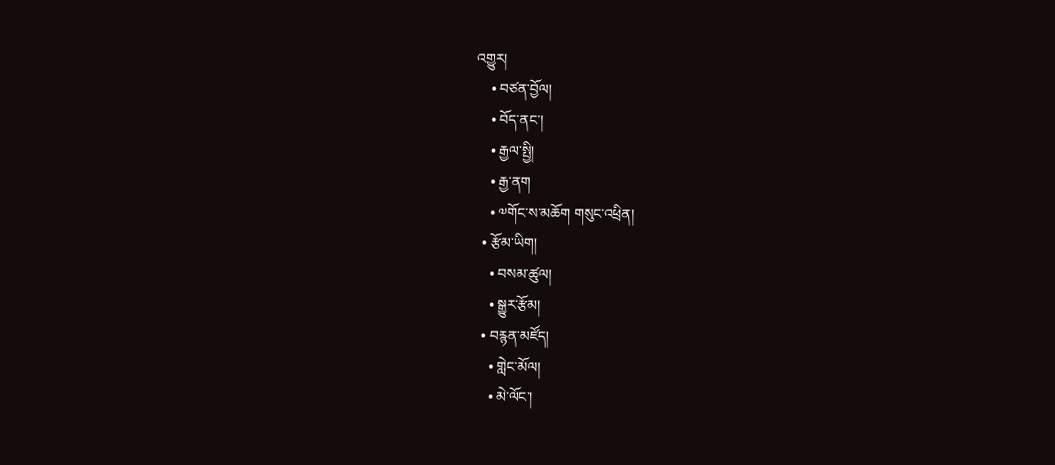འགྱུར།
    • བཙན་བྱོལ།
    • བོད་ནང་།
    • རྒྱལ་སྤྱི།
    • རྒྱ་ནག
    • ༧གོང་ས་མཆོག གསུང་འཕྲིན།
  • རྩོམ་ཡིག།
    • བསམ་ཚུལ།
    • སྒྱུར་རྩོམ།
  • བརྙན་མཛོད།
    • གླེང་མོལ།
    • མེ་ལོང་།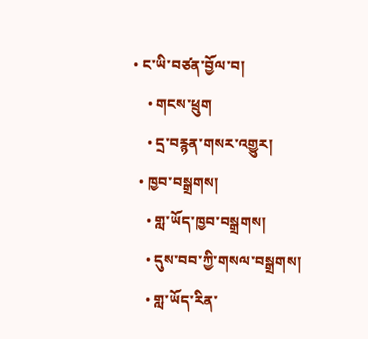• ང་ཡི་བཙན་བྱོལ་བ།
    • གངས་ཕྲུག
    • དྲ་བརྙན་གསར་འགྱུར།
  • ཁྱབ་བསྒྲགས།
    • གླ་ཡོད་ཁྱབ་བསྒྲགས།
    • དུས་བབ་ཀྱི་གསལ་བསྒྲགས།
    • གླ་ཡོད་རིན་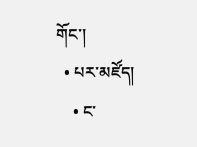གོང་།
  • པར་མཛོད།
    • ང་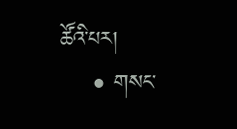ཚོའི་པར།
    • གསང་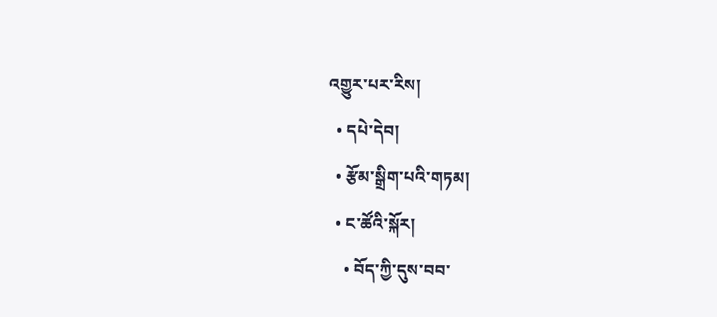འགྱུར་པར་རིས།
  • དཔེ་དེབ།
  • རྩོམ་སྒྲིག་པའི་གཏམ།
  • ང་ཚོའི་སྐོར།
    • བོད་ཀྱི་དུས་བབ་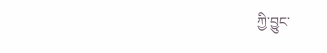ཀྱི་བྱུང་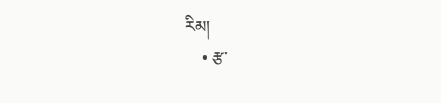རིམ།
    • རྩ་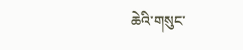ཆེའི་གསུང་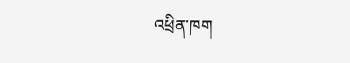འཕྲིན་ཁག